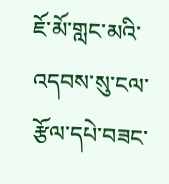ཇོ་མོ་གླང་མའི་འདབས་སུ་ངལ་རྩོལ་དཔེ་བཟང་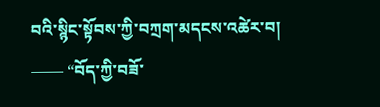བའི་སྙིང་སྟོབས་ཀྱི་བཀྲག་མདངས་འཚེར་བ།
—— “བོད་ཀྱི་བཟོ་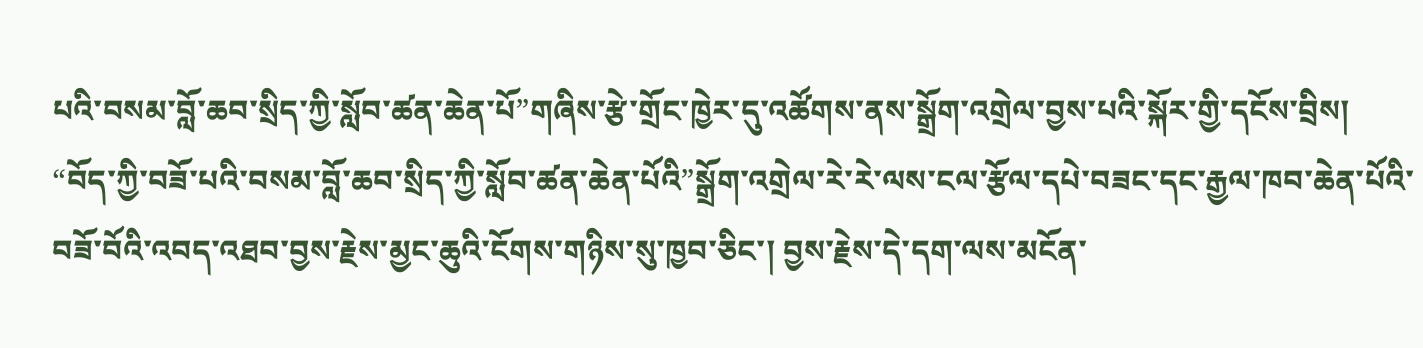པའི་བསམ་བློ་ཆབ་སྲིད་ཀྱི་སློབ་ཚན་ཆེན་པོ”གཞིས་རྩེ་གྲོང་ཁྱེར་དུ་འཚོགས་ནས་སྒྲོག་འགྲེལ་བྱས་པའི་སྐོར་གྱི་དངོས་བྲིས།
“བོད་ཀྱི་བཟོ་པའི་བསམ་བློ་ཆབ་སྲིད་ཀྱི་སློབ་ཚན་ཆེན་པོའི”སྒྲོག་འགྲེལ་རེ་རེ་ལས་ངལ་རྩོལ་དཔེ་བཟང་དང་རྒྱལ་ཁབ་ཆེན་པོའི་བཟོ་བོའི་འབད་འཐབ་བྱས་རྗེས་མྱང་ཆུའི་ངོགས་གཉིས་སུ་ཁྱབ་ཅིང་། བྱས་རྗེས་དེ་དག་ལས་མངོན་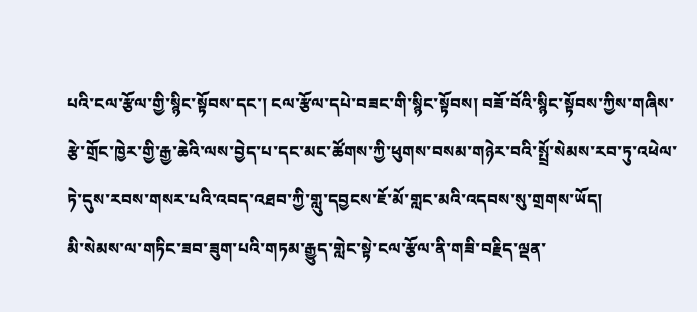པའི་ངལ་རྩོལ་གྱི་སྙིང་སྟོབས་དང་། ངལ་རྩོལ་དཔེ་བཟང་གི་སྙིང་སྟོབས། བཟོ་བོའི་སྙིང་སྟོབས་ཀྱིས་གཞིས་རྩེ་གྲོང་ཁྱེར་གྱི་རྒྱ་ཆེའི་ལས་བྱེད་པ་དང་མང་ཚོགས་ཀྱི་ཕུགས་བསམ་གཉེར་བའི་སྤྲོ་སེམས་རབ་ཏུ་འཕེལ་ཏེ་དུས་རབས་གསར་པའི་འབད་འཐབ་ཀྱི་གླུ་དབྱངས་ཇོ་མོ་གླང་མའི་འདབས་སུ་གྲགས་ཡོད།
མི་སེམས་ལ་གཏིང་ཟབ་ཟུག་པའི་གཏམ་རྒྱུད་གླེང་སྟེ་ངལ་རྩོལ་ནི་གཟི་བརྗིད་ལྡན་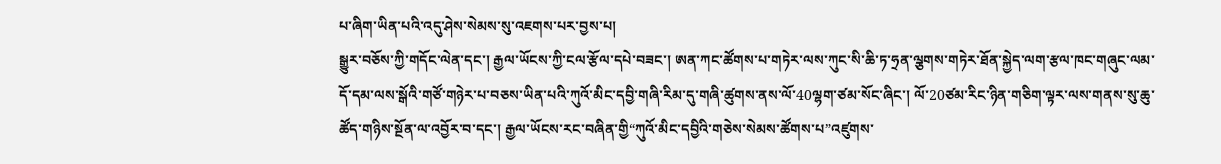པ་ཞིག་ཡིན་པའི་འདུ་ཤེས་སེམས་སུ་འཇགས་པར་བྱས་པ།
སྒྱུར་བཅོས་ཀྱི་གདོང་ལེན་དང་། རྒྱལ་ཡོངས་ཀྱི་ངལ་རྩོལ་དཔེ་བཟང་། ཨན་ཀང་ཚོགས་པ་གཏེར་ལས་ཀུང་སི་ཆི་ཏ་ཧྲན་ལྕགས་གཏེར་ཐོན་སྐྱེད་ལག་རྩལ་ཁང་གཞུང་ལམ་དོ་དམ་ལས་སྒོའི་གཙོ་གཉེར་པ་བཅས་ཡིན་པའི་ཀུའོ་མིང་དབྱི་གཞི་རིམ་དུ་གཞི་ཚུགས་ནས་ལོ་40ལྷག་ཙམ་སོང་ཞིང་། ལོ་20ཙམ་རིང་ཉིན་གཅིག་ལྟར་ལས་གནས་སུ་ཆུ་ཚོད་གཉིས་སྔོན་ལ་འབྱོར་བ་དང་། རྒྱལ་ཡོངས་རང་བཞིན་གྱི“ཀུའོ་མིང་དབྱིའི་གཅེས་སེམས་ཚོགས་པ”འཛུགས་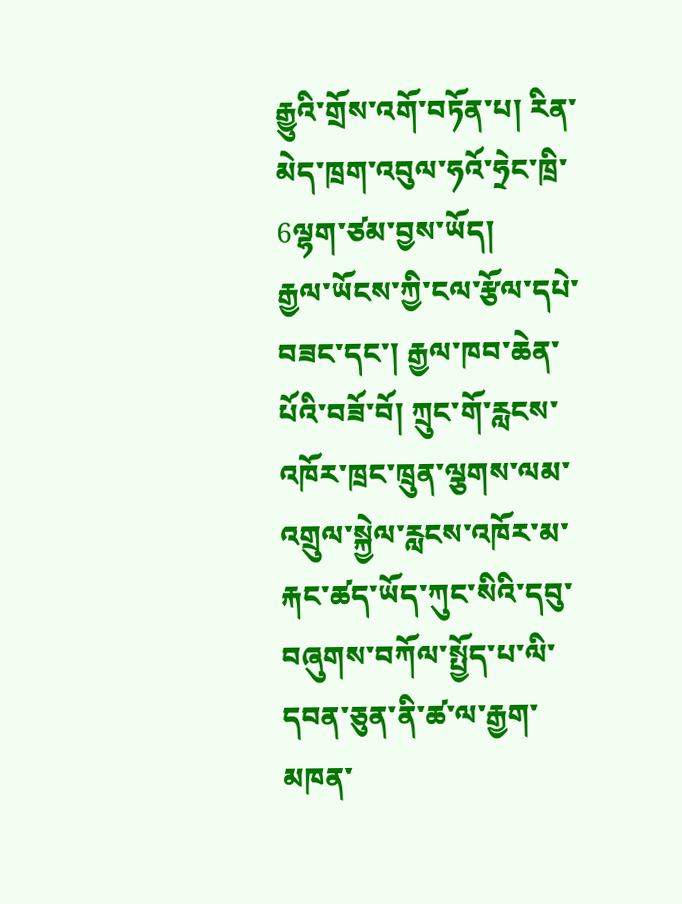རྒྱུའི་གྲོས་འགོ་བཏོན་པ། རིན་མེད་ཁྲག་འབུལ་ཧའོ་ཧྲེང་ཁྲི་6ལྷག་ཙམ་བྱས་ཡོད།
རྒྱལ་ཡོངས་ཀྱི་ངལ་རྩོལ་དཔེ་བཟང་དང་། རྒྱལ་ཁབ་ཆེན་པོའི་བཟོ་བོ། ཀྲུང་གོ་རླངས་འཁོར་ཁྲང་ཁྲུན་ལྕགས་ལམ་འགྲུལ་སྐྱེལ་རླངས་འཁོར་མ་རྐང་ཚད་ཡོད་ཀུང་སིའི་དབུ་བཞུགས་བཀོལ་སྤྱོད་པ་ལི་དབན་ཅུན་ནི་ཚ་ལ་རྒྱག་མཁན་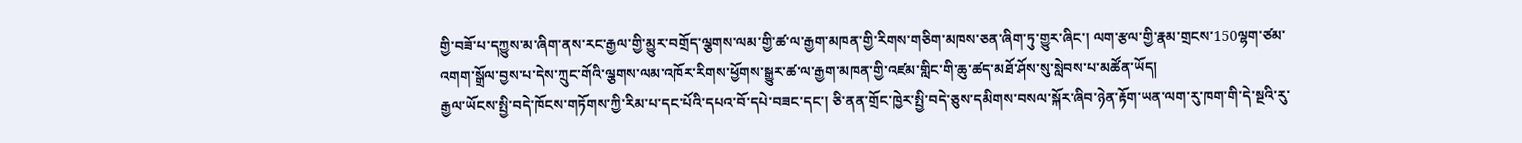གྱི་བཟོ་པ་དཀྱུས་མ་ཞིག་ནས་རང་རྒྱལ་གྱི་མྱུར་བགྲོད་ལྕགས་ལམ་གྱི་ཚ་ལ་རྒྱག་མཁན་གྱི་རིགས་གཅིག་མཁས་ཅན་ཞིག་ཏུ་གྱུར་ཞིང་། ལག་རྩལ་གྱི་རྣམ་གྲངས་150ལྷག་ཙམ་འགག་སྒྲོལ་བྱས་པ་དེས་ཀྲུང་གོའི་ལྕགས་ལམ་འཁོར་རིགས་ཕྱོགས་སྒྱུར་ཚ་ལ་རྒྱག་མཁན་གྱི་འཛམ་གླིང་གི་ཆུ་ཚད་མཐོ་ཤོས་སུ་སླེབས་པ་མཚོན་ཡོད།
རྒྱལ་ཡོངས་སྤྱི་བདེ་ཁོངས་གཏོགས་ཀྱི་རིམ་པ་དང་པོའི་དཔའ་བོ་དཔེ་བཟང་དང་། ཅི་ནན་གྲོང་ཁྱེར་སྤྱི་བདེ་ཅུས་དམིགས་བསལ་སྐོར་ཞིབ་ཉེན་རྟོག་ཡན་ལག་རུ་ཁག་གི་དེ་སྔའི་རུ་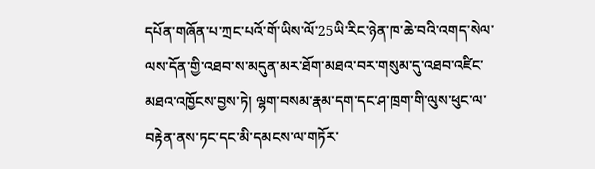དཔོན་གཞོན་པ་ཀྲང་པའོ་གོ་ཡིས་ལོ་25ཡི་རིང་ཉེན་ཁ་ཆེ་བའི་འགད་སེལ་ལས་དོན་གྱི་འཐབ་ས་མདུན་མར་ཐོག་མཐའ་བར་གསུམ་དུ་འཐབ་འཛིང་མཐའ་འཁྱོངས་བྱས་ཏེ། ལྷག་བསམ་རྣམ་དག་དང་ཤ་ཁྲག་གི་ལུས་ཕུང་ལ་བརྟེན་ནས་ཏང་དང་མི་དམངས་ལ་གཏོར་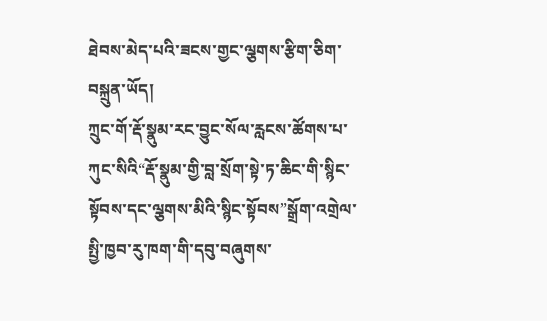ཐེབས་མེད་པའི་ཟངས་གྱང་ལྕགས་རྩིག་ཅིག་བསྐྲུན་ཡོད།
ཀྲུང་གོ་རྡོ་སྣུམ་རང་བྱུང་སོལ་རླངས་ཚོགས་པ་ཀུང་སིའི“རྡོ་སྣུམ་གྱི་བླ་སྲོག་སྟེ་ཏ་ཆིང་གི་སྙིང་སྟོབས་དང་ལྕགས་མིའི་སྙིང་སྟོབས”སྒྲོག་འགྲེལ་སྤྱི་ཁྱབ་རུ་ཁག་གི་དབུ་བཞུགས་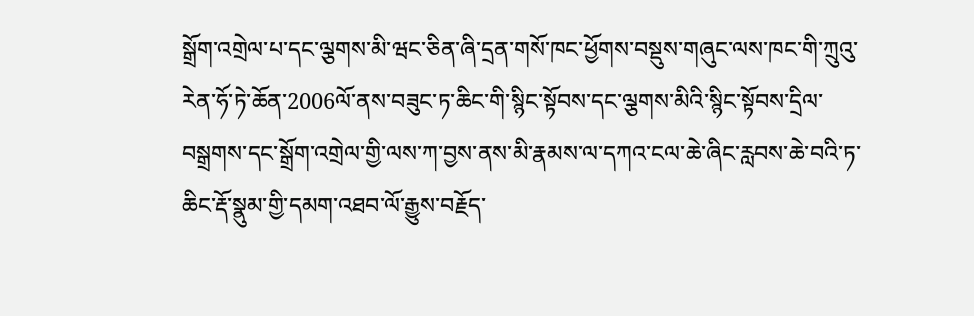སྒྲོག་འགྲེལ་པ་དང་ལྕགས་མི་ཝང་ཅིན་ཞི་དྲན་གསོ་ཁང་ཕྱོགས་བསྡུས་གཞུང་ལས་ཁང་གི་ཀྲུའུ་རེན་ཧོ་ཏེ་ཆོན་2006ལོ་ནས་བཟུང་ཏ་ཆིང་གི་སྙིང་སྟོབས་དང་ལྕགས་མིའི་སྙིང་སྟོབས་དྲིལ་བསྒྲགས་དང་སྒྲོག་འགྲེལ་གྱི་ལས་ཀ་བྱས་ནས་མི་རྣམས་ལ་དཀའ་ངལ་ཆེ་ཞིང་རླབས་ཆེ་བའི་ཏ་ཆིང་རྡོ་སྣུམ་གྱི་དམག་འཐབ་ལོ་རྒྱུས་བརྗོད་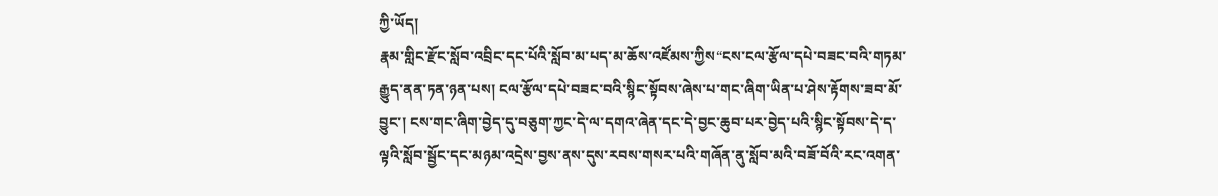ཀྱི་ཡོད།
རྣམ་གླིང་རྫོང་སློབ་འབྲིང་དང་པོའི་སློབ་མ་པད་མ་ཆོས་འཛོམས་ཀྱིས“ངས་ངལ་རྩོལ་དཔེ་བཟང་བའི་གཏམ་རྒྱུད་ནན་ཏན་ཉན་པས། ངལ་རྩོལ་དཔེ་བཟང་བའི་སྙིང་སྟོབས་ཞེས་པ་གང་ཞིག་ཡིན་པ་ཤེས་རྟོགས་ཟབ་མོ་བྱུང་། ངས་གང་ཞིག་བྱེད་དུ་བཅུག་ཀྱང་དེ་ལ་དགའ་ཞེན་དང་དེ་བྱང་ཆུབ་པར་བྱེད་པའི་སྙིང་སྟོབས་དེ་ད་ལྟའི་སློབ་སྦྱོང་དང་མཉམ་འདྲེས་བྱས་ནས་དུས་རབས་གསར་པའི་གཞོན་ནུ་སློབ་མའི་བཟོ་བོའི་རང་འགན་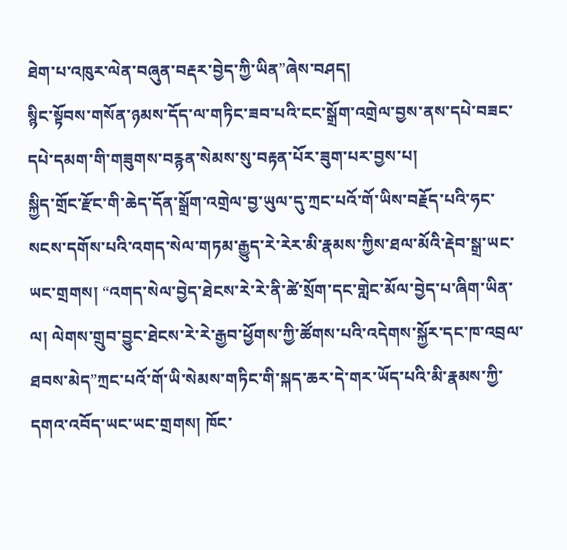ཐེག་པ་འཁུར་ལེན་བཞུན་བརྡར་བྱེད་ཀྱི་ཡིན”ཞེས་བཤད།
སྙིང་སྟོབས་གསོན་ཉམས་དོད་ལ་གཏིང་ཟབ་པའི་ངང་སྒྲོག་འགྲེལ་བྱས་ནས་དཔེ་བཟང་དཔེ་དམག་གི་གཟུགས་བརྙན་སེམས་སུ་བརྟན་པོར་ཟུག་པར་བྱས་པ།
སྐྱིད་གྲོང་རྫོང་གི་ཆེད་དོན་སྒྲོག་འགྲེལ་བྱ་ཡུལ་དུ་ཀྲང་པའོ་གོ་ཡིས་བརྗོད་པའི་ཧང་སངས་དགོས་པའི་འགད་སེལ་གཏམ་རྒྱུད་རེ་རེར་མི་རྣམས་ཀྱིས་ཐལ་མོའི་རྡེབ་སྒྲ་ཡང་ཡང་གྲགས། “འགད་སེལ་བྱེད་ཐེངས་རེ་རེ་ནི་ཚེ་སྲོག་དང་གླེང་མོལ་བྱེད་པ་ཞིག་ཡིན་ལ། ལེགས་གྲུབ་བྱུང་ཐེངས་རེ་རེ་རྒྱབ་ཕྱོགས་ཀྱི་ཚོགས་པའི་འདེགས་སྐྱོར་དང་ཁ་འབྲལ་ཐབས་མེད”ཀྲང་པའོ་གོ་ཡི་སེམས་གཏིང་གི་སྐད་ཆར་དེ་གར་ཡོད་པའི་མི་རྣམས་ཀྱི་དགའ་འབོད་ཡང་ཡང་གྲགས། ཁོང་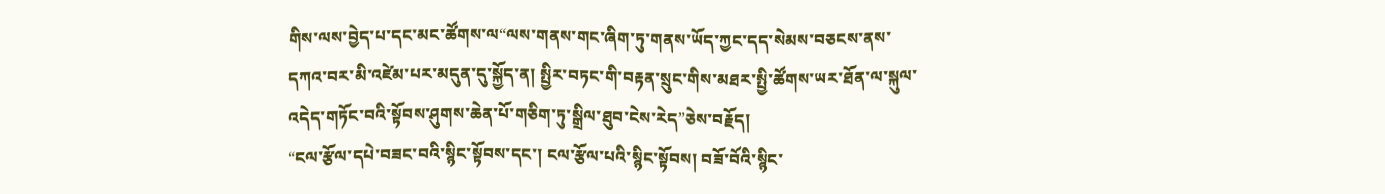གིས་ལས་བྱེད་པ་དང་མང་ཚོགས་ལ“ལས་གནས་གང་ཞིག་ཏུ་གནས་ཡོད་ཀྱང་དད་སེམས་བཅངས་ནས་དཀའ་བར་མི་འཛེམ་པར་མདུན་དུ་སྐྱོད་ན། སྤྱིར་བཏང་གི་བརྟན་སྲུང་གིས་མཐར་སྤྱི་ཚོགས་ཡར་ཐོན་ལ་སྐུལ་འདེད་གཏོང་བའི་སྟོབས་ཤུགས་ཆེན་པོ་གཅིག་ཏུ་སྒྲིལ་ཐུབ་ངེས་རེད”ཅེས་བརྗོད།
“ངལ་རྩོལ་དཔེ་བཟང་བའི་སྙིང་སྟོབས་དང་། ངལ་རྩོལ་པའི་སྙིང་སྟོབས། བཟོ་བོའི་སྙིང་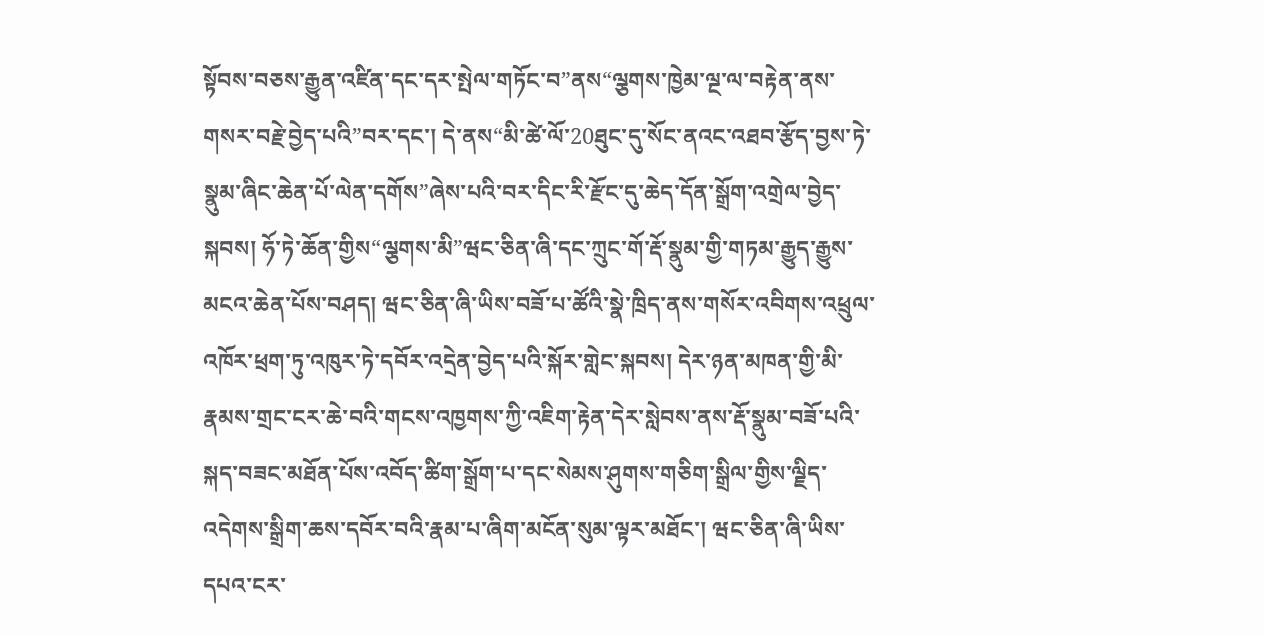སྟོབས་བཅས་རྒྱུན་འཛིན་དང་དར་སྤེལ་གཏོང་བ”ནས“ལྕགས་ཁྱེམ་ལྔ་ལ་བརྟེན་ནས་གསར་བརྗེ་བྱེད་པའི”བར་དང་། དེ་ནས“མི་ཚེ་ལོ་20ཐུང་དུ་སོང་ནའང་འཐབ་རྩོད་བྱས་ཏེ་སྣུམ་ཞིང་ཆེན་པོ་ལེན་དགོས”ཞེས་པའི་བར་དིང་རི་རྫོང་དུ་ཆེད་དོན་སྒྲོག་འགྲེལ་བྱེད་སྐབས། ཧོ་ཏེ་ཆོན་གྱིས“ལྕགས་མི”ཝང་ཅིན་ཞི་དང་ཀྲུང་གོ་རྡོ་སྣུམ་གྱི་གཏམ་རྒྱུད་རྒྱུས་མངའ་ཆེན་པོས་བཤད། ཝང་ཅིན་ཞི་ཡིས་བཟོ་པ་ཚོའི་སྣེ་ཁྲིད་ནས་གསོར་འབིགས་འཕྲུལ་འཁོར་ཕྲག་ཏུ་འཁུར་ཏེ་དབོར་འདྲེན་བྱེད་པའི་སྐོར་གླེང་སྐབས། དེར་ཉན་མཁན་གྱི་མི་རྣམས་གྲང་ངར་ཆེ་བའི་གངས་འཁྱགས་ཀྱི་འཇིག་རྟེན་དེར་སླེབས་ནས་རྡོ་སྣུམ་བཟོ་པའི་སྐད་བཟང་མཐོན་པོས་འབོད་ཚིག་སྒྲོག་པ་དང་སེམས་ཤུགས་གཅིག་སྒྲིལ་གྱིས་ལྗིད་འདེགས་སྒྲིག་ཆས་དབོར་བའི་རྣམ་པ་ཞིག་མངོན་སུམ་ལྟར་མཐོང་། ཝང་ཅིན་ཞི་ཡིས་དཔའ་ངར་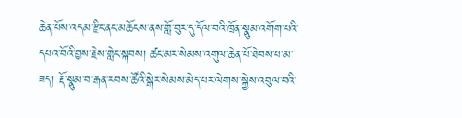ཆེན་པོས་འདམ་རྫིང་ནང་མཆོངས་ནས་གློ་བུར་དུ་དོལ་བའི་ཁྲོན་སྣུམ་འགོག་པའི་དཔའ་བོའི་བྱས་རྗེས་གླེང་སྐབས། ཚང་མར་སེམས་འགུལ་ཆེན་པོ་ཐེབས་པ་མ་ཟད། རྡོ་སྣུམ་བ་རྒན་རབས་ཚོའི་སྒེར་སེམས་མེད་པར་ལེགས་སྐྱེས་འབུལ་བའི་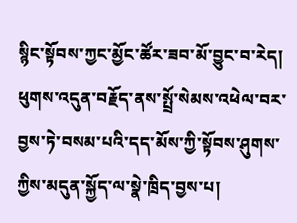སྙིང་སྟོབས་ཀྱང་མྱོང་ཚོར་ཟབ་མོ་བྱུང་བ་རེད།
ཕུགས་འདུན་བརྗོད་ནས་སྤྲོ་སེམས་འཕེལ་བར་བྱས་ཏེ་བསམ་པའི་དད་མོས་ཀྱི་སྟོབས་ཤུགས་ཀྱིས་མདུན་སྐྱོད་ལ་སྣེ་ཁྲིད་བྱས་པ།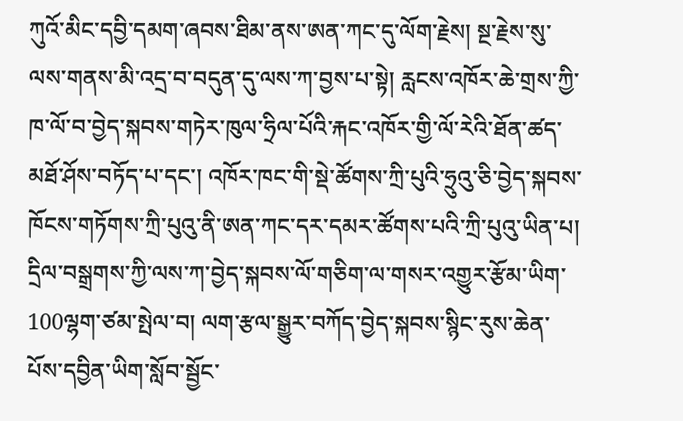ཀུའོ་མིང་དབྱི་དམག་ཞབས་ཐིམ་ནས་ཨན་ཀང་དུ་ལོག་རྗེས། སྔ་རྗེས་སུ་ལས་གནས་མི་འདྲ་བ་བདུན་དུ་ལས་ཀ་བྱས་པ་སྟེ། རླངས་འཁོར་ཆེ་གྲས་ཀྱི་ཁ་ལོ་བ་བྱེད་སྐབས་གཏེར་ཁུལ་ཧྲིལ་པོའི་རྐང་འཁོར་གྱི་ལོ་རེའི་ཐོན་ཚད་མཐོ་ཤོས་བཏོད་པ་དང་། འཁོར་ཁང་གི་སྡེ་ཚོགས་ཀྲི་པུའི་ཧྲུའུ་ཅི་བྱེད་སྐབས་ཁོངས་གཏོགས་ཀྲི་པུའུ་ནི་ཨན་ཀང་དར་དམར་ཚོགས་པའི་ཀྲི་པུའུ་ཡིན་པ། དྲིལ་བསྒྲགས་ཀྱི་ལས་ཀ་བྱེད་སྐབས་ལོ་གཅིག་ལ་གསར་འགྱུར་རྩོམ་ཡིག་100ལྷག་ཙམ་སྤེལ་བ། ལག་རྩལ་སྒྱུར་བཀོད་བྱེད་སྐབས་སྙིང་རུས་ཆེན་པོས་དབྱིན་ཡིག་སློབ་སྦྱོང་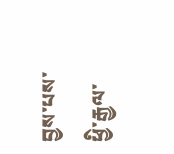བྱས་པས་ཕྱི་རྒྱལ་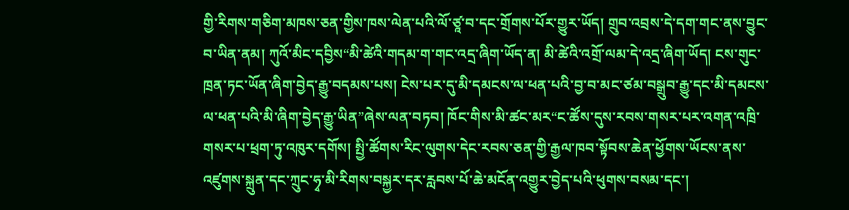གྱི་རིགས་གཅིག་མཁས་ཅན་གྱིས་ཁས་ལེན་པའི་ལོ་ཙཱ་བ་དང་གྲོགས་པོར་གྱུར་ཡོད། གྲུབ་འབྲས་དེ་དག་གང་ནས་བྱུང་བ་ཡིན་ནམ། ཀུའོ་མིང་དབྱིས“མི་ཚེའི་གདམ་ག་གང་འདྲ་ཞིག་ཡོད་ན། མི་ཚེའི་འགྲོ་ལམ་དེ་འདྲ་ཞིག་ཡོད། ངས་གུང་ཁྲན་ཏང་ཡོན་ཞིག་བྱེད་རྒྱུ་བདམས་པས། ངེས་པར་དུ་མི་དམངས་ལ་ཕན་པའི་བྱ་བ་མང་ཙམ་བསྒྲུབ་རྒྱུ་དང་མི་དམངས་ལ་ཕན་པའི་མི་ཞིག་བྱེད་རྒྱུ་ཡིན”ཞེས་ལན་བཏབ། ཁོང་གིས་མི་ཚང་མར“ང་ཚོས་དུས་རབས་གསར་པར་འགན་འཁྲི་གསར་པ་ཕྲག་ཏུ་འཁུར་དགོས། སྤྱི་ཚོགས་རིང་ལུགས་དེང་རབས་ཅན་གྱི་རྒྱལ་ཁབ་སྟོབས་ཆེན་ཕྱོགས་ཡོངས་ནས་འཛུགས་སྐྲུན་དང་ཀྲུང་ཧྭ་མི་རིགས་བསྐྱར་དར་རླབས་པོ་ཆེ་མངོན་འགྱུར་བྱེད་པའི་ཕུགས་བསམ་དང་།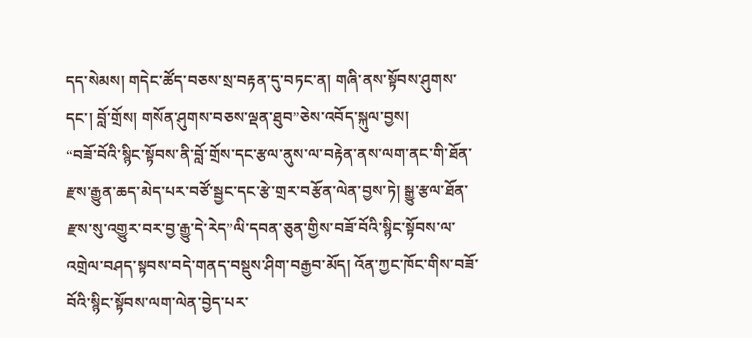དད་སེམས། གདེང་ཚོད་བཅས་སྲ་བརྟན་དུ་བཏང་ན། གཞི་ནས་སྟོབས་ཤུགས་དང་། བློ་གྲོས། གསོན་ཤུགས་བཅས་ལྡན་ཐུབ”ཅེས་འབོད་སྐུལ་བྱས།
“བཟོ་བོའི་སྙིང་སྟོབས་ནི་བློ་གྲོས་དང་རྩལ་ནུས་ལ་བརྟེན་ནས་ལག་ནང་གི་ཐོན་རྫས་རྒྱུན་ཆད་མེད་པར་བཙོ་སྦྱང་དང་རྩེ་གྲར་བརྩོན་ལེན་བྱས་ཏེ། སྒྱུ་རྩལ་ཐོན་རྫས་སུ་འགྱུར་བར་བྱ་རྒྱུ་དེ་རེད”ལི་དབན་ཅུན་གྱིས་བཟོ་བོའི་སྙིང་སྟོབས་ལ་འགྲེལ་བཤད་སྟབས་བདེ་གནད་བསྡུས་ཤིག་བརྒྱབ་མོད། འོན་ཀྱང་ཁོང་གིས་བཟོ་བོའི་སྙིང་སྟོབས་ལག་ལེན་བྱེད་པར་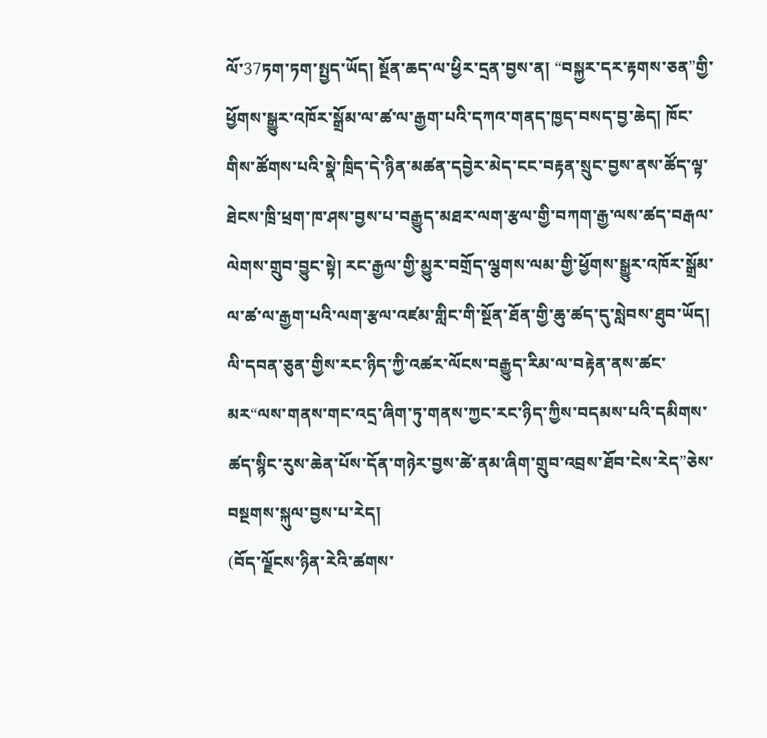ལོ་37ཏག་ཏག་སྤྱད་ཡོད། སྔོན་ཆད་ལ་ཕྱིར་དྲན་བྱས་ན། “བསྐྱར་དར་རྟགས་ཅན”གྱི་ཕྱོགས་སྒྱུར་འཁོར་སྒྲོམ་ལ་ཚ་ལ་རྒྱག་པའི་དཀའ་གནད་ཁྱད་བསད་བྱ་ཆེད། ཁོང་གིས་ཚོགས་པའི་སྣེ་ཁྲིད་དེ་ཉིན་མཚན་དབྱེར་མེད་ངང་བརྟན་སྲུང་བྱས་ནས་ཚོད་ལྟ་ཐེངས་ཁྲི་ཕྲག་ཁ་ཤས་བྱས་པ་བརྒྱུད་མཐར་ལག་རྩལ་གྱི་བཀག་རྒྱ་ལས་ཚད་བརྒལ་ལེགས་གྲུབ་བྱུང་སྟེ། རང་རྒྱལ་གྱི་མྱུར་བགྲོད་ལྕགས་ལམ་གྱི་ཕྱོགས་སྒྱུར་འཁོར་སྒྲོམ་ལ་ཚ་ལ་རྒྱག་པའི་ལག་རྩལ་འཛམ་གླིང་གི་སྔོན་ཐོན་གྱི་ཆུ་ཚད་དུ་སླེབས་ཐུབ་ཡོད། ལི་དབན་ཅུན་གྱིས་རང་ཉིད་ཀྱི་འཚར་ལོངས་བརྒྱུད་རིམ་ལ་བརྟེན་ནས་ཚང་མར“ལས་གནས་གང་འདྲ་ཞིག་ཏུ་གནས་ཀྱང་རང་ཉིད་ཀྱིས་བདམས་པའི་དམིགས་ཚད་སྙིང་རུས་ཆེན་པོས་དོན་གཉེར་བྱས་ཚེ་ནམ་ཞིག་གྲུབ་འབྲས་ཐོབ་ངེས་རེད”ཅེས་བསྔགས་སྐུལ་བྱས་པ་རེད།
(བོད་ལྗོངས་ཉིན་རེའི་ཚགས་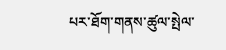པར་ཐོག་གནས་ཚུལ་སྤེལ་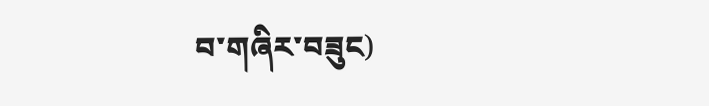བ་གཞིར་བཟུང)